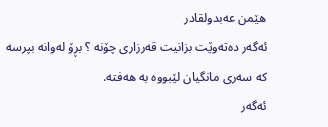هێمن عەبدولقادر
ئەگەر دەتەوێت بزانیت قەرزاری چۆنە ؟ بڕۆ لەوانە بپرسە کە سەری مانگیان لێبووە بە هەفتە.
ئەگەر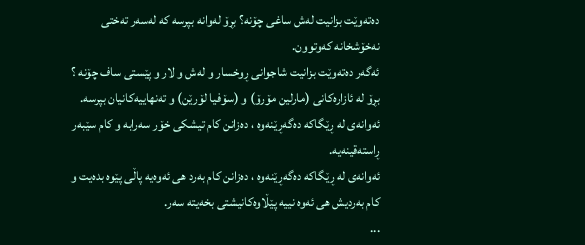دەتەوێت بزانیت لەش ساغی چۆنە؟ بڕۆ لەوانە بپرسە کە لەسەر تەختی نەخۆشخانە کەوتوون.
ئەگەر دەتەوێت بزانیت شاجوانی ڕوخسار و لەش و لار و پێستی ساف چۆنە ؟ بڕۆ لە ئازارەکانی (مارلین مۆرۆ) و (سۆفیا لۆرێن) و تەنهاییەکانیان بپرسە.
ئەوانەی لە ڕێگاکە دەگەڕێنەوە ، دەزانن کام تیشکی خۆر سەرابە و کام سێبەر ڕاستەقینەیە.
ئەوانەی لە ڕێگاکە دەگەڕێنەوە ، دەزانن کام بەرد هی ئەوەیە پاڵی پێوە بدەیت و کام بەردیش هی ئەوە نییە پێڵاوەکانیشتی بخەیتە سەر.
...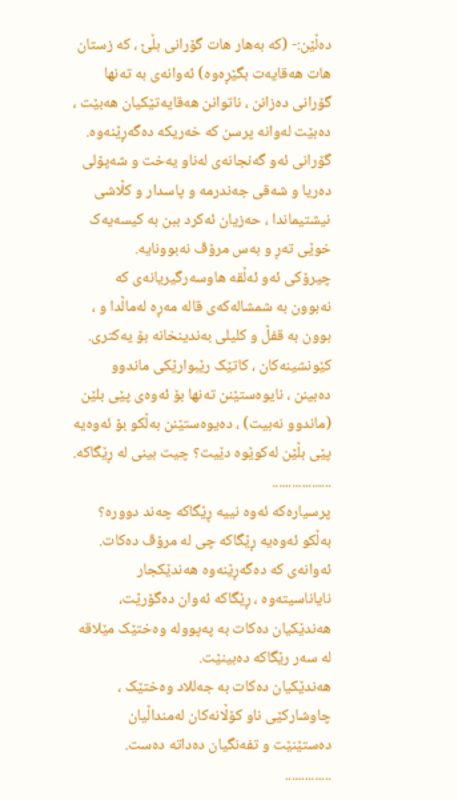دەڵێن:- (کە بەهار هات گۆرانی بڵێ ، کە زستان هات هەقایەت بگێڕەوە) ئەوانەی بە تەنها گۆرانی دەزانن ، ناتوانن هەقایەتێکیان هەبێت ، دەبێت لەوانە پرسن کە خەریکە دەگەڕێنەوە.
گۆرانی ئەو گەنجانەی لەناو یەخت و شەپۆلی دەریا و شەقی جەندرمە و پاسدار و کڵاشی نیشتیماندا ، حەزیان ئەکرد ببن بە کیسەیەک خوێی تەڕ و بەس مرۆڤ نەبوونایە.
چیرۆکی ئەو ئەڵقە هاوسەرگیریانەی کە نەبوون بە شمشالەکەی قالە مەڕە لەماڵدا و ، بوون بە قفڵ و کلیلی بەندینخانە بۆ یەکتری.
کێونشینەکان ، کاتێک رێبوارێکی ماندوو دەبینن ، نایوەستێنن تەنها بۆ ئەوەی پێی بلێن (ماندوو نەبیت) ، دەیوەستێنن بەڵکو بۆ ئەوەیە پێی بڵێن لەکوێوە دێیت؟ چیت بینی لە ڕێگاکە.
..................
پرسیارەکە ئەوە نییە ڕێگاکە چەند دوورە؟ بەڵکو ئەوەیە ڕێگاکە چی لە مرۆڤ دەکات.
ئەوانەی کە دەگەڕێنەوە هەندێکجار نایاناسیتەوە ، ڕێگاکە ئەوان دەگۆرێت، هەندێکیان دەکات بە پەپوولە وەختێک مێلاقە لە سەر رێگاکە دەبینێت.
هەندێکیان دەکات بە جەللاد وەختێک ، چاوشارکێی ناو کۆڵانەکان لەمنداڵیان دەستێنێت و تفەنگیان دەداتە دەست.
..............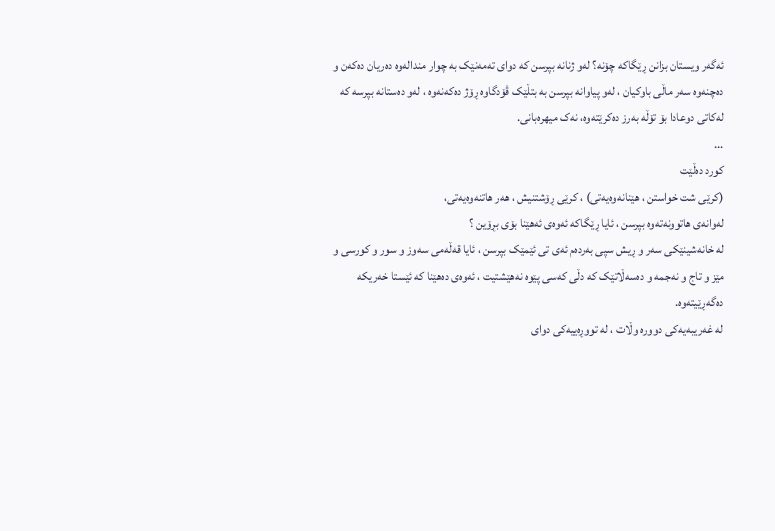ئەگەر ویستان بزانن ڕێگاکە چۆنە؟ لەو ژنانە بپرسن کە دوای تەمەنێک بە چوار مندالەوە دەریان دەکەن و دەچنەوە سەر ماڵی باوکیان ، لەو پیاوانە بپرسن بە بتڵێک ڤۆدگاوە ڕۆژ دەکەنەوە ، لەو دەستانە بپرسە کە لەکاتی دوعادا بۆ تۆڵە بەرز دەکرێتەوە، نەک میهرەبانی.
...
کورد دەڵێت
(کرێی شت خواستن ، هێنانەوەیەتی) ، کرێی ڕۆشتنیش ، هەر هاتنەوەیەتی،
لەوانەی هاتوونەتەوە بپرسن ، ئایا ڕێگاکە ئەوەی ئەهێنا بۆی بڕۆین ؟
لە خانەشینێکی سەر و ڕیش سپی بەردەم ئەی تی ئێمێک بپرسن ، ئایا قەڵەمی سەوز و سور و کورسی و مێز و تاج و نەجمە و دەسەڵاتێک کە دڵی کەسی پێوە نەهێشتیت ، ئەوەی دەهێنا کە ئێستا خەریکە دەگەڕێیتەوە.
لە غەریبەیەکی دوورە وڵات ، لە تووڕەییەکی دوای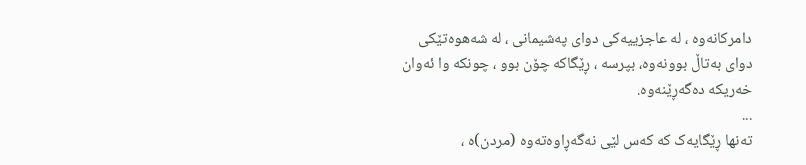دامرکانەوە ، لە عاجزییەکی دوای پەشیمانی ، لە شەهوەتێکی دوای بەتاڵ بوونەوە، بپرسە ، ڕێگاکە چۆن بوو ، چونکە وا ئەوان خەریکە دەگەڕێنەوە.
...
تەنها ڕێگایەک کە کەس لێی نەگەڕاوەتەوە (مردن)ە ،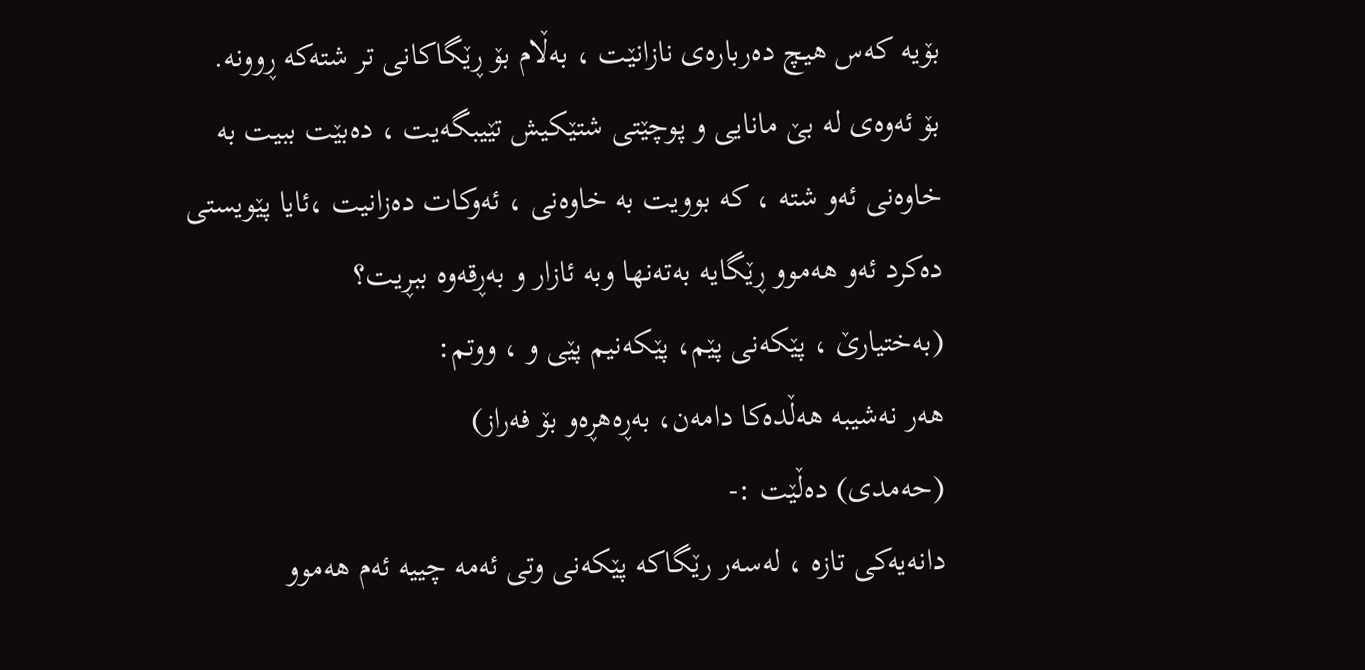بۆیە کەس هیچ دەربارەی نازانێت ، بەڵام بۆ ڕێگاکانی تر شتەکە ڕوونە.
بۆ ئەوەی لە بێ مانایی و پوچێتی شتێکیش تێیبگەیت ، دەبێت ببیت بە خاوەنی ئەو شتە ، کە بوویت بە خاوەنی ، ئەوکات دەزانیت ،ئایا پێویستی دەکرد ئەو هەموو ڕێگایە بەتەنها وبە ئازار و بەڕقەوە ببڕیت؟
(بەختیارێ ، پێکەنی پێم، پێکەنیم پێی و ، ووتم:
هەر نەشیبە هەڵدەکا دامەن، بەڕەهڕەو بۆ فەراز)
(حەمدی) دەڵێت :-
دانەیەکی تازە ، لەسەر رێگاکە پێکەنی وتی ئەمە چییە ئەم هەموو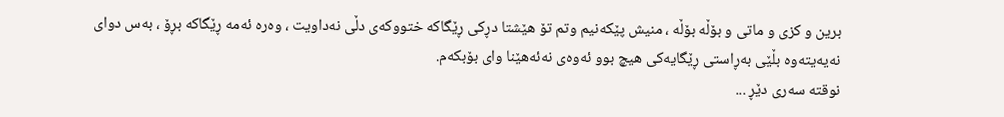برین و کزی و ماتی و بۆڵە بۆڵە ، منیش پێکەنیم وتم تۆ هێشتا دڕکی ڕێگاکە ختووکەی دڵی نەداویت ، وەرە ئەمە ڕێگاکە بڕۆ ، بەس دوای نەیەیتەوە بڵێی بەڕاستی ڕێگایەکی هیچ بوو ئەوەی نەئەهێنا وای بۆبکەم.
نوقتە سەری دێڕ ...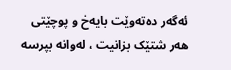ئەگەر دەتەوێت بایەخ و پوچێتی هەر شتێک بزانیت ، لەوانە بپرسە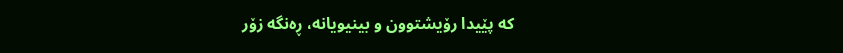کە پێیدا رۆیشتوون و بینیویانە، ڕەنگە زۆر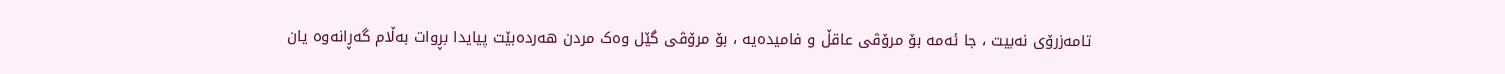تامەزرۆی نەبیت ، جا ئەمە بۆ مرۆڤی عاقڵ و فامیدەیە ، بۆ مرۆڤی گێل وەک مردن هەردەبێت پیایدا بڕوات بەڵام گەڕانەوە یان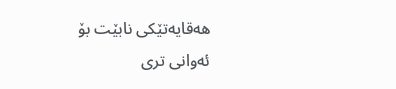هەقایەتێکی نابێت بۆ ئەوانی تری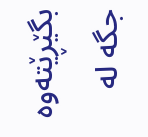بگێڕێتەوە جگە لە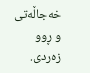خەجاڵەتی و ڕوو زەردی.